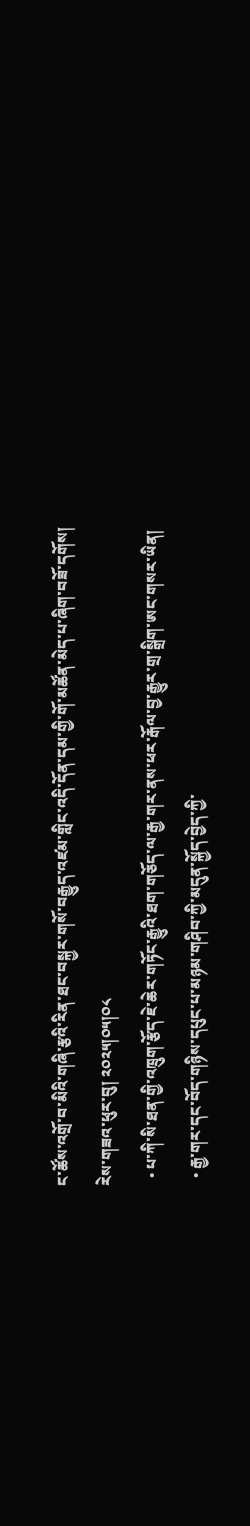ང་ཚོས་འགྲོ་བ་མིའི་གཞི་རྩའི་རིན་ཐང་བསྐྱར་གསོ་བརྒྱུད་འཛམ་གླིང་འདི་དོན་དམ་གྱི་གོ་མཚོན་མེད་པ་ཞིག་བཟོ་དགོས།
རེས་གཟའ་ཕུར་བུ། ༢༠༢༥།༠༥།༠༨
  • པ་ཀི་སི་ཐན་གྱི་འཁྲུག་རྩོད་ཇེ་ཆེར་གཏོང་རྒྱུའི་ཐག་གཅོད་ལ་རྒྱ་གར་ནས་ཕར་རྒོལ་བྱ་རྒྱུར་གྲ་སྒྲིག་ཨང་གསར་ཡིན།
  • རྒྱ་གར་དང་བོད་གཉིས་དཔུང་པ་མཉམ་གཤིབ་ཀྱི་མདུན་སྐྱོད་བྱེད་ཀྱི་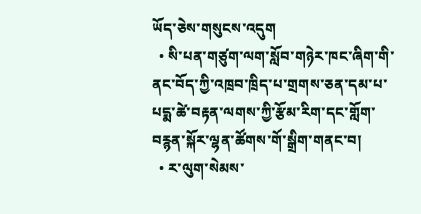ཡོད་ཅེས་གསུངས་འདུག
  • སི་པན་གཙུག་ལག་སློབ་གཉེར་ཁང་ཞིག་གི་ནང་བོད་ཀྱི་འཁྲབ་ཁྲིད་པ་གྲགས་ཅན་དམ་པ་པདྨ་ཚེ་བརྟན་ལགས་ཀྱི་རྩོམ་རིག་དང་གློག་བརྙན་སྐོར་ལྷན་ཚོགས་གོ་སྒྲིག་གནང་བ།
  • ར་ལུག་སེམས་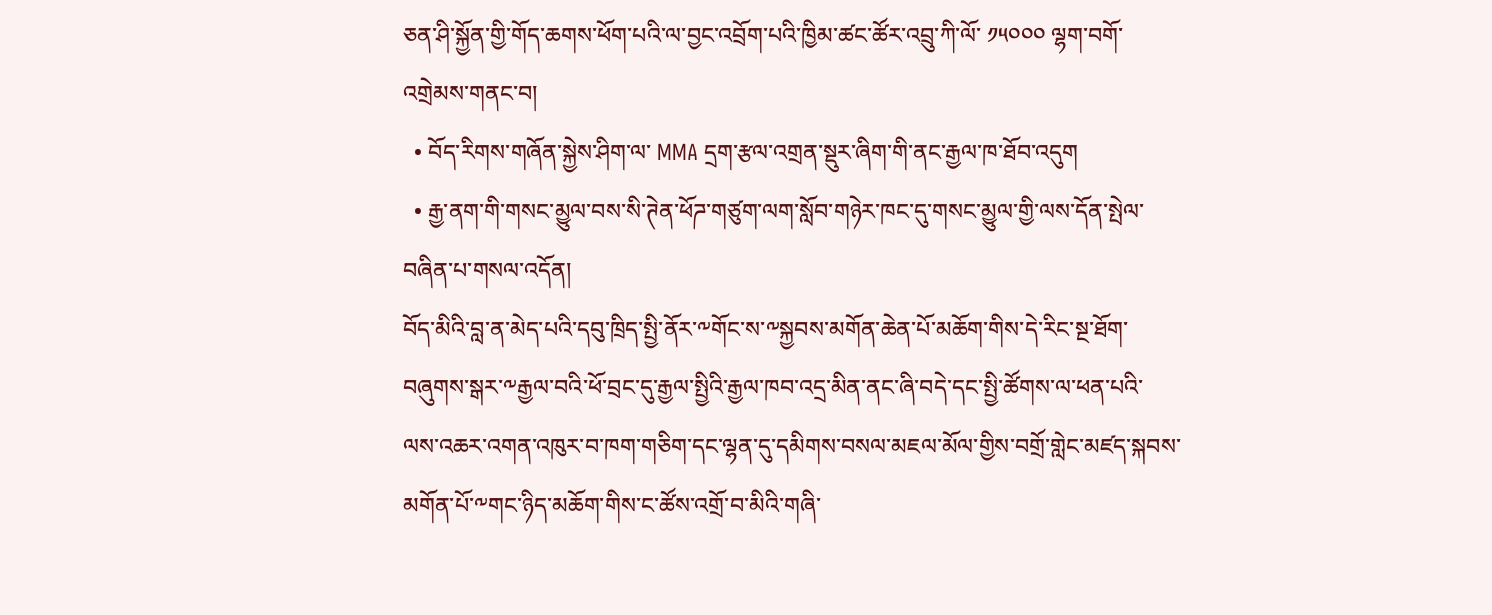ཅན་ཤི་སྐྱོན་གྱི་གོད་ཆགས་ཕོག་པའི་ལ་བྱང་འབྲོག་པའི་ཁྱིམ་ཚང་ཚོར་འབྲུ་ཀི་ལོ་ ༡༥༠༠༠ ལྷག་བགོ་འགྲེམས་གནང་བ།
  • བོད་རིགས་གཞོན་སྐྱེས་ཤིག་ལ་ MMA དྲག་རྩལ་འགྲན་སྡུར་ཞིག་གི་ནང་རྒྱལ་ཁ་ཐོབ་འདུག
  • རྒྱ་ནག་གི་གསང་མྱུལ་བས་སི་ཊེན་ཕོཌ་གཙུག་ལག་སློབ་གཉེར་ཁང་དུ་གསང་མྱུལ་གྱི་ལས་དོན་སྤེལ་བཞིན་པ་གསལ་འདོན།
བོད་མིའི་བླ་ན་མེད་པའི་དབུ་ཁྲིད་སྤྱི་ནོར་༸གོང་ས་༸སྐྱབས་མགོན་ཆེན་པོ་མཆོག་གིས་དེ་རིང་སྔ་ཐོག་བཞུགས་སྒར་༸རྒྱལ་བའི་ཕོ་བྲང་དུ་རྒྱལ་སྤྱིའི་རྒྱལ་ཁབ་འདྲ་མིན་ནང་ཞི་བདེ་དང་སྤྱི་ཚོགས་ལ་ཕན་པའི་ལས་འཆར་འགན་འཁུར་བ་ཁག་གཅིག་དང་ལྷན་དུ་དམིགས་བསལ་མཇལ་མོལ་གྱིས་བགྲོ་གླེང་མཛད་སྐབས་མགོན་པོ་༸གང་ཉིད་མཆོག་གིས་ང་ཚོས་འགྲོ་བ་མིའི་གཞི་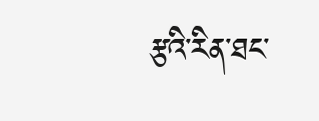རྩའི་རིན་ཐང་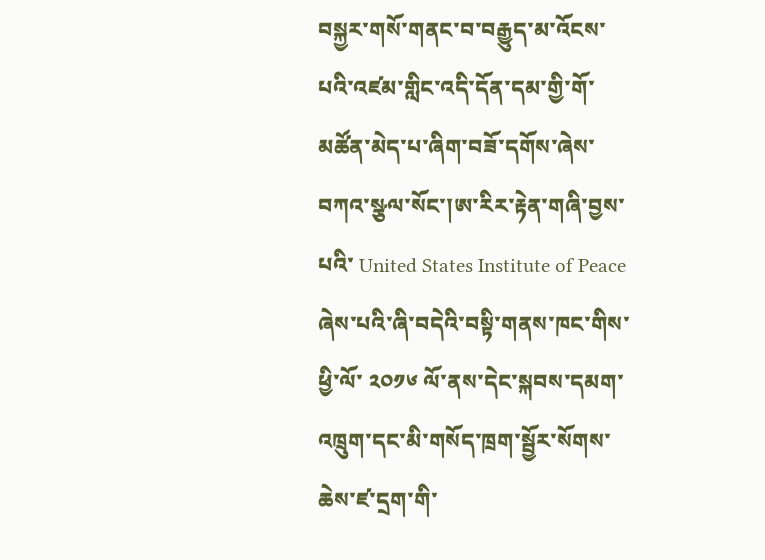བསྐྱར་གསོ་གནང་བ་བརྒྱུད་མ་འོངས་པའི་འཛམ་གླིང་འདི་དོན་དམ་གྱི་གོ་མཚོན་མེད་པ་ཞིག་བཟོ་དགོས་ཞེས་བཀའ་སྩལ་སོང་།ཨ་རིར་རྟེན་གཞི་བྱས་པའི་ United States Institute of Peace ཞེས་པའི་ཞི་བདེའི་བསྟི་གནས་ཁང་གིས་ཕྱི་ལོ་ ༢༠༡༦ ལོ་ནས་དེང་སྐབས་དམག་འཁྲུག་དང་མི་གསོད་ཁྲག་སྦྱོར་སོགས་ཆེས་ཛ་དྲག་གི་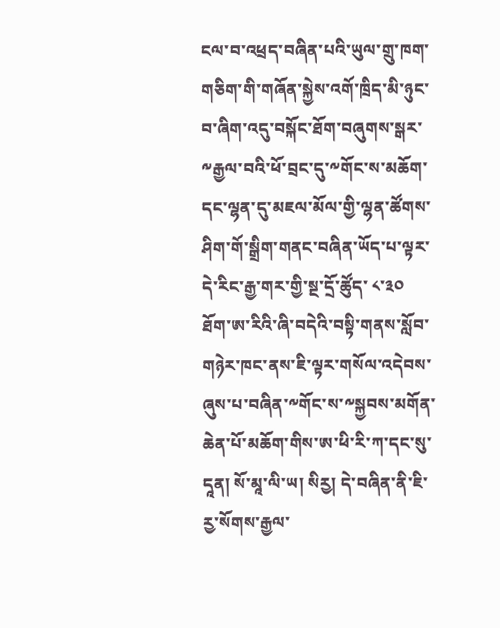ངལ་བ་འཕྲད་བཞིན་པའི་ཡུལ་གྲུ་ཁག་གཅིག་གི་གཞོན་སྐྱེས་འགོ་ཁྲིད་མི་ཉུང་བ་ཞིག་འདུ་བསྐོང་ཐོག་བཞུགས་སྒར་༸རྒྱལ་བའི་ཕོ་བྲང་དུ་༸གོང་ས་མཆོག་དང་ལྷན་དུ་མཇལ་མོལ་གྱི་ལྷན་ཚོགས་ཤིག་གོ་སྒྲིག་གནང་བཞིན་ཡོད་པ་ལྟར་དེ་རིང་རྒྱ་གར་གྱི་སྔ་དྲོ་ཚོུད་ ༨་༣༠ ཐོག་ཨ་རིའི་ཞི་བདེའི་བསྟི་གནས་སློབ་གཉེར་ཁང་ནས་ཇི་ལྟར་གསོལ་འདེབས་ཞུས་པ་བཞིན་༸གོང་ས་༸སྐྱབས་མགོན་ཆེན་པོ་མཆོག་གིས་ཨ་ཕི་རི་ཀ་དང་སུ་དཱན། སོ་མཱ་ལི་ཡ། སིརྱ། དེ་བཞིན་ནི་ཇི་རྱ་སོགས་རྒྱལ་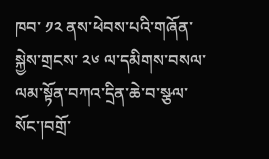ཁབ་ ༡༢ ནས་ཕེབས་པའི་གཞོན་སྐྱེས་གྲངས་ ༢༦ ལ་དམིགས་བསལ་ལམ་སྟོན་བཀའ་དྲིན་ཆེ་བ་སྩལ་སོང་།བགྲོ་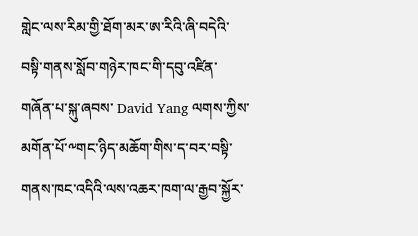གླེང་ལས་རིམ་གྱི་ཐོག་མར་ཨ་རིའི་ཞི་བདེའི་བསྟི་གནས་སློབ་གཉེར་ཁང་གི་དབུ་འཛིན་གཞོན་པ་སྐུ་ཞབས་ David Yang ལགས་ཀྱིས་མགོན་པོ་༸གང་ཉིད་མཆོག་གིས་ད་བར་བསྟི་གནས་ཁང་འདིའི་ལས་འཆར་ཁག་ལ་རྒྱབ་སྐྱོར་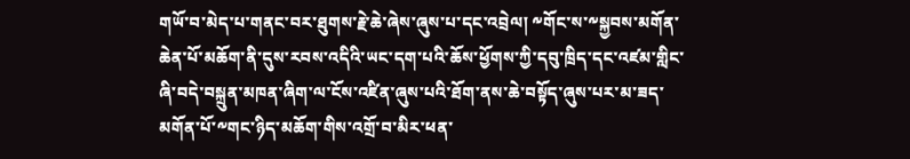གཡོ་བ་མེད་པ་གནང་བར་ཐུགས་རྗེ་ཆེ་ཞེས་ཞུས་པ་དང་འབྲེལ། ༸གོང་ས་༸སྐྱབས་མགོན་ཆེན་པོ་མཆོག་ནི་དུས་རབས་འདིའི་ཡང་དག་པའི་ཆོས་ཕྱོགས་ཀྱི་དབུ་ཁྲིད་དང་འཛམ་གླིང་ཞི་བདེ་བསྐྲུན་མཁན་ཞིག་ལ་ངོས་འཛིན་ཞུས་པའི་ཐོག་ནས་ཆེ་བསྟོད་ཞུས་པར་མ་ཟད་མགོན་པོ་༸གང་ཉིད་མཆོག་གིས་འགྲོ་བ་མིར་ཕན་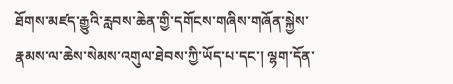ཐོགས་མཛད་རྒྱུའི་རླབས་ཆེན་གྱི་དགོངས་གཞིས་གཞོན་སྐྱེས་རྣམས་ལ་ཆེས་སེམས་འགུལ་ཐེབས་ཀྱི་ཡོད་པ་དང་། ལྷག་དོན་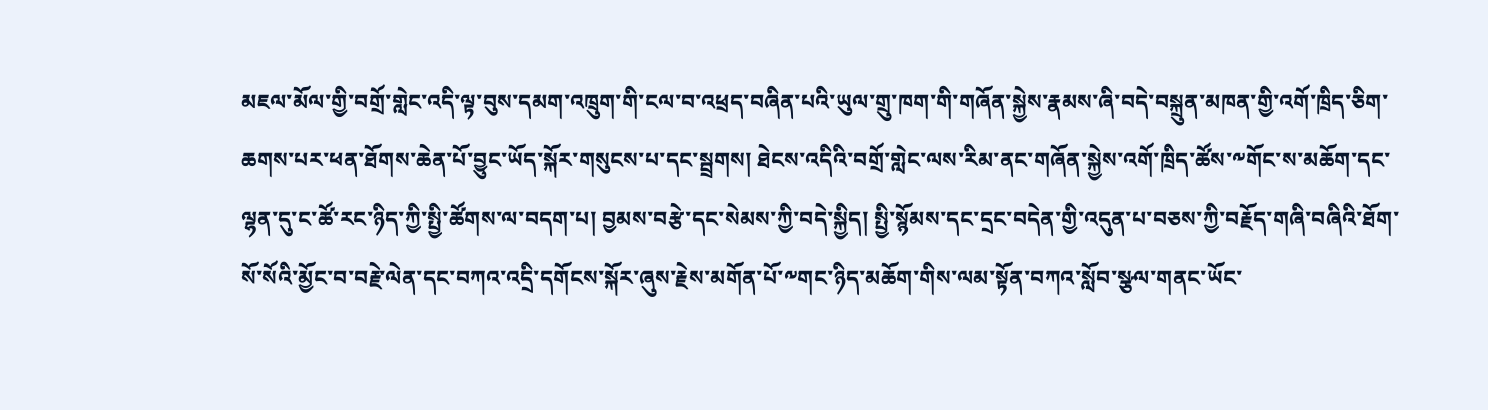མཇལ་མོལ་གྱི་བགྲོ་གླེང་འདི་ལྟ་བུས་དམག་འཁྲུག་གི་ངལ་བ་འཕྲད་བཞིན་པའི་ཡུལ་གྲུ་ཁག་གི་གཞོན་སྐྱེས་རྣམས་ཞི་བདེ་བསྐྲུན་མཁན་གྱི་འགོ་ཁྲིད་ཅིག་ཆགས་པར་ཕན་ཐོགས་ཆེན་པོ་བྱུང་ཡོད་སྐོར་གསུངས་པ་དང་སྦྲགས། ཐེངས་འདིའི་བགྲོ་གླེང་ལས་རིམ་ནང་གཞོན་སྐྱེས་འགོ་ཁྲིད་ཚོས་༸གོང་ས་མཆོག་དང་ལྷན་དུ་ང་ཚོ་རང་ཉིད་ཀྱི་སྤྱི་ཚོགས་ལ་བདག་པ། བྱམས་བརྩེ་དང་སེམས་ཀྱི་བདེ་སྐྱིད། སྤྱི་སྙོམས་དང་དྲང་བདེན་གྱི་འདུན་པ་བཅས་ཀྱི་བརྗོད་གཞི་བཞིའི་ཐོག་སོ་སོའི་མྱོང་བ་བརྗེ་ལེན་དང་བཀའ་འདྲི་དགོངས་སྐོར་ཞུས་རྗེས་མགོན་པོ་༸གང་ཉིད་མཆོག་གིས་ལམ་སྟོན་བཀའ་སློབ་སྩལ་གནང་ཡོང་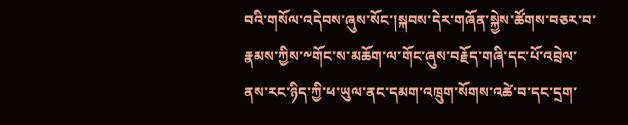བའི་གསོལ་འདེབས་ཞུས་སོང་།སྐབས་དེར་གཞོན་སྐྱེས་ཚོགས་བཅར་བ་རྣམས་ཀྱིས་༸གོང་ས་མཆོག་ལ་གོང་ཞུས་བརྗོད་གཞི་དང་པོ་འབྲེལ་ནས་རང་ཉིད་ཀྱི་ཕ་ཡུལ་ནང་དམག་འཁྲུག་སོགས་འཚེ་བ་དང་དྲག་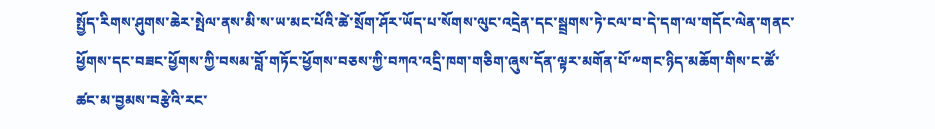སྤྱོད་རིགས་ཤུགས་ཆེར་སྤེལ་ནས་མི་ས་ཡ་མང་པོའི་ཚེ་སྲོག་ཤོར་ཡོད་པ་སོགས་ལུང་འདྲེན་དང་སྦྲགས་ཏེ་ངལ་བ་དེ་དག་ལ་གདོང་ལེན་གནང་ཕྱོགས་དང་བཟང་ཕྱོགས་ཀྱི་བསམ་བློ་གཏོང་ཕྱོགས་བཅས་ཀྱི་བཀའ་འདྲི་ཁག་གཅིག་ཞུས་དོན་ལྟར་མགོན་པོ་༸གང་ཉིད་མཆོག་གིས་ང་ཚོ་ཚང་མ་བྱམས་བརྩེའི་རང་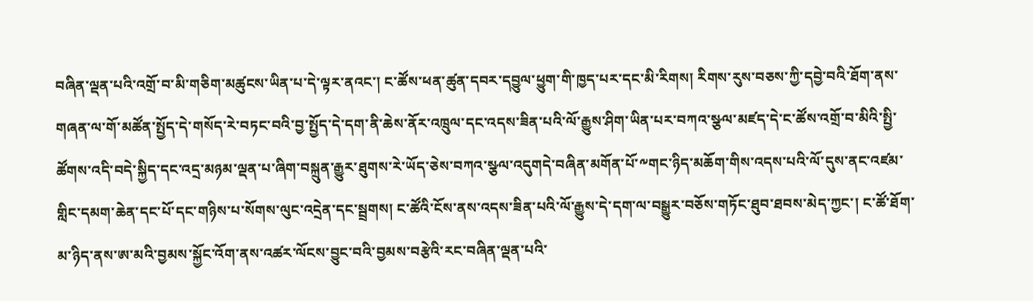བཞིན་ལྡན་པའི་འགྲོ་བ་མི་གཅིག་མཚུངས་ཡིན་པ་དེ་ལྟར་ནའང་། ང་ཚོས་ཕན་ཚུན་དབར་དབྱུལ་ཕྱུག་གི་ཁྱད་པར་དང་མི་རིགས། རིགས་རུས་བཅས་ཀྱི་དབྱེ་བའི་ཐོག་ནས་གཞན་ལ་གོ་མཚོན་སྤྱོད་དེ་གསོད་རེ་བཏང་བའི་བྱ་སྤྱོད་དེ་དག་ནི་ཆེས་ནོར་འཁྲུལ་དང་འདས་ཟིན་པའི་ལོ་རྒྱུས་ཤིག་ཡིན་པར་བཀའ་སྩལ་མཛད་དེ་ང་ཚོས་འགྲོ་བ་མིའི་སྤྱི་ཚོགས་འདི་བདེ་སྐྱིད་དང་འདྲ་མཉམ་ལྡན་པ་ཞིག་བསྐྲུན་རྒྱུར་ཐུགས་རེ་ཡོད་ཅེས་བཀའ་སྩལ་འདུགདེ་བཞིན་མགོན་པོ་༸གང་ཉིད་མཆོག་གིས་འདས་པའི་ལོ་དུས་ནང་འཛམ་གླིང་དམག་ཆེན་དང་པོ་དང་གཉིས་པ་སོགས་ལུང་འདྲེན་དང་སྦྲགས། ང་ཚོའི་ངོས་ནས་འདས་ཟིན་པའི་ལོ་རྒྱུས་དེ་དག་ལ་བསྒྱུར་བཅོས་གཏོང་ཐུབ་ཐབས་མེད་ཀྱང་། ང་ཚོ་ཐོག་མ་ཉིད་ནས་ཨ་མའི་བྱམས་སྐྱོང་འོག་ནས་འཚར་ལོངས་བྱུང་བའི་བྱམས་བརྩེའི་རང་བཞིན་ལྡན་པའི་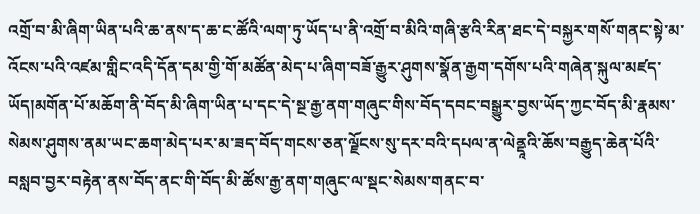འགྲོ་བ་མི་ཞིག་ཡིན་པའི་ཆ་ནས་ད་ཆ་ང་ཚོའི་ལག་ཏུ་ཡོད་པ་ནི་འགྲོ་བ་མིའི་གཞི་རྩའི་རིན་ཐང་དེ་བསྐྱར་གསོ་གནང་སྟེ་མ་འོངས་པའི་འཛམ་གླིང་འདི་དོན་དམ་གྱི་གོ་མཚོན་མེད་པ་ཞིག་བཟོ་རྒྱུར་ཤུགས་སྣོན་རྒྱག་དགོས་པའི་གཞེན་སྐུལ་མཛད་ཡོད།མགོན་པོ་མཆོག་ནི་བོད་མི་ཞིག་ཡིན་པ་དང་དེ་སྔ་རྒྱ་ནག་གཞུང་གིས་བོད་དབང་བསྒྱུར་བྱས་ཡོད་ཀྱང་བོད་མི་རྣམས་སེམས་ཤུགས་ནམ་ཡང་ཆག་མེད་པར་མ་ཟད་བོད་གངས་ཅན་ལྗོངས་སུ་དར་བའི་དཔལ་ན་ལེནྡཱའི་ཆོས་བརྒྱུད་ཆེན་པོའི་བསླབ་བྱར་བརྟེན་ནས་བོད་ནང་གི་བོད་མི་ཚོས་རྒྱ་ནག་གཞུང་ལ་སྡང་སེམས་གནང་བ་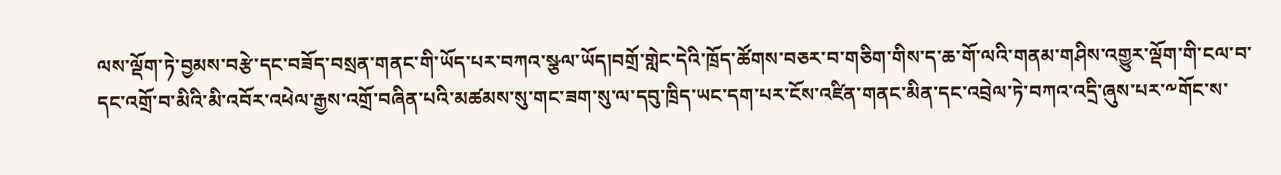ལས་ལྡོག་ཏེ་བྱམས་བརྩེ་དང་བཟོད་བསྲན་གནང་གི་ཡོད་པར་བཀའ་སྩལ་ཡོད།བགྲོ་གླེང་དེའི་ཁྲོད་ཚོགས་བཅར་བ་གཅིག་གིས་ད་ཆ་གོ་ལའི་གནམ་གཤིས་འགྱུར་ལྡོག་གི་ངལ་བ་དང་འགྲོ་བ་མིའི་མི་འབོར་འཕེལ་རྒྱས་འགྲོ་བཞིན་པའི་མཚམས་སུ་གང་ཟག་སུ་ལ་དབུ་ཁྲིད་ཡང་དག་པར་ངོས་འཛིན་གནང་མིན་དང་འབྲེལ་ཏེ་བཀའ་འདྲི་ཞུས་པར་༸གོང་ས་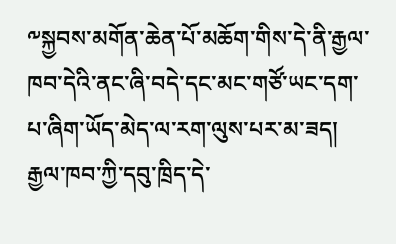༸སྐྱབས་མགོན་ཆེན་པོ་མཆོག་གིས་དེ་ནི་རྒྱལ་ཁབ་དེའི་ནང་ཞི་བདེ་དང་མང་གཙོ་ཡང་དག་པ་ཞིག་ཡོད་མེད་ལ་རག་ལུས་པར་མ་ཟད། རྒྱལ་ཁབ་ཀྱི་དབུ་ཁྲིད་དེ་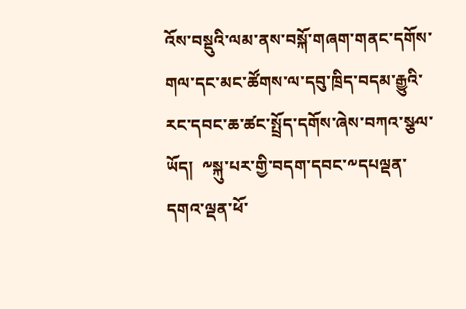འོས་བསྡུའི་ལམ་ནས་བསྐོ་གཞག་གནང་དགོས་གལ་དང་མང་ཚོགས་ལ་དབུ་ཁྲིད་བདམ་རྒྱུའི་རང་དབང་ཆ་ཚང་སྤྲོད་དགོས་ཞེས་བཀའ་སྩལ་ཡོད།  ༸སྐུ་པར་གྱི་བདག་དབང་༸དཔལྡན་དགའ་ལྡན་ཕོ་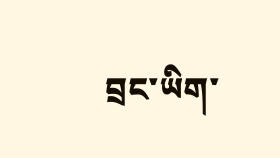བྲང་ཡིག་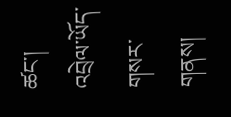ཚང་།
འབྲེལ་ཡོད་གསར་གནས།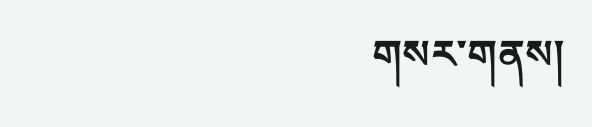གསར་གནས།